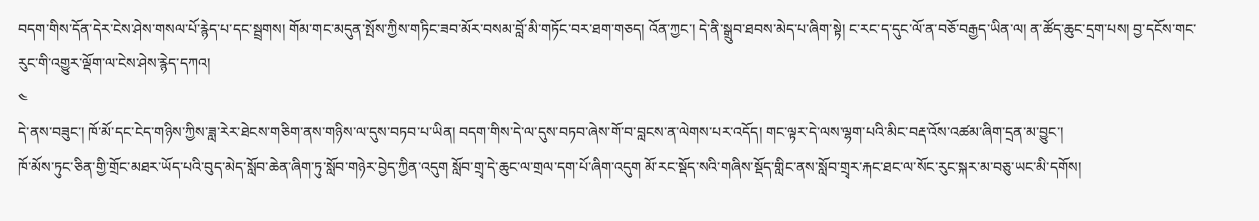བདག་གིས་དོན་དེར་ངེས་ཤེས་གསལ་པོ་རྙེད་པ་དང་སྦྲགས། གོམ་གང་མདུན་སྤོས་ཀྱིས་གཏིང་ཟབ་མོར་བསམ་བློ་མི་གཏོང་བར་ཐག་གཅད། འོན་ཀྱང་། དེ་ནི་སྒྲུབ་ཐབས་མེད་པ་ཞིག་སྟེ། ང་རང་ད་དུང་ལོ་ན་བཅོ་བརྒྱད་ཡིན་ལ། ན་ཚོད་ཆུང་དྲག་པས། བྱ་དངོས་གང་རུང་གི་འགྱུར་ལྡོག་ལ་ངེས་ཤེས་རྙེད་དཀའ།
༤
དེ་ནས་བཟུང་། ཁོ་མོ་དང་ངེད་གཉིས་ཀྱིས་ཟླ་རེར་ཐེངས་གཅིག་ནས་གཉིས་ལ་དུས་བཏབ་པ་ཡིན། བདག་གིས་དེ་ལ་དུས་བཏབ་ཞེས་གོ་བ་བླངས་ན་ལེགས་པར་འདོད། གང་ལྟར་དེ་ལས་ལྷག་པའི་མིང་བརྡ་འོས་འཚམ་ཞིག་དྲན་མ་བྱུང་།
ཁོ་མོས་ཏུང་ཅིན་གྱི་གྲོང་མཐར་ཡོད་པའི་བུད་མེད་སློབ་ཆེན་ཞིག་ཏུ་སློབ་གཉེར་བྱེད་ཀྱིན་འདུག སློབ་གྲྭ་དེ་ཆུང་ལ་གྲལ་དག་པོ་ཞིག་འདུག མོ་རང་སྡོད་སའི་གཞིས་སྡོད་གླིང་ནས་སློབ་གྲྭར་རྐང་ཐང་ལ་སོང་རུང་སྐར་མ་བཅུ་ཡང་མི་དགོས།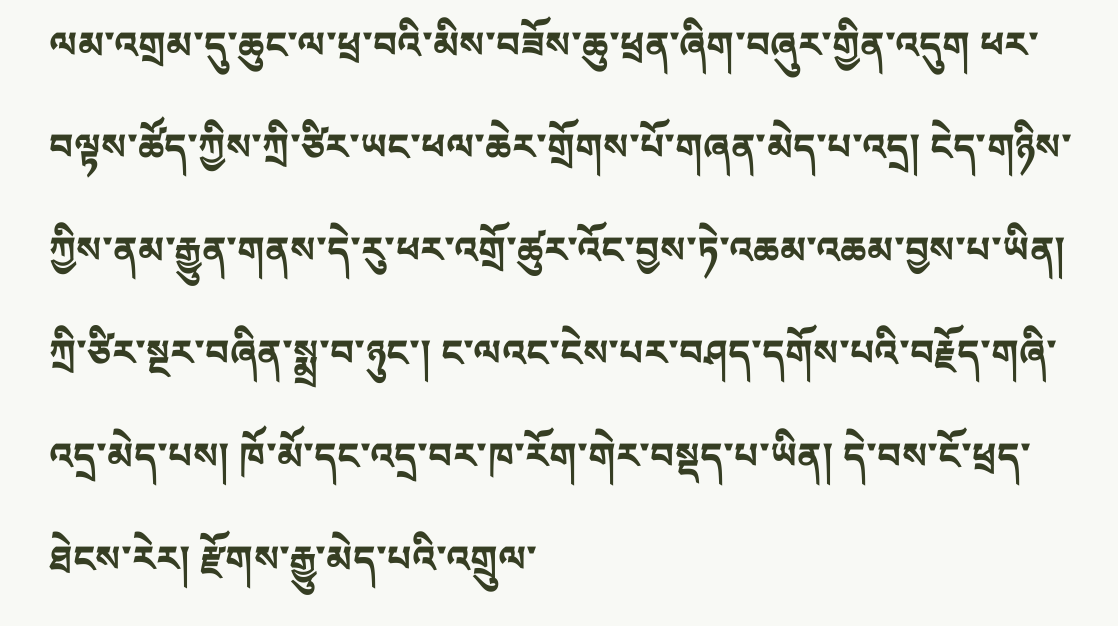ལམ་འགྲམ་དུ་ཆུང་ལ་ཕྲ་བའི་མིས་བཟོས་ཆུ་ཕྲན་ཞིག་བཞུར་གྱིན་འདུག ཕར་བལྟས་ཚོད་ཀྱིས་ཀྲི་ཙིར་ཡང་ཕལ་ཆེར་གྲོགས་པོ་གཞན་མེད་པ་འདྲ། ངེད་གཉིས་ཀྱིས་ནམ་རྒྱུན་གནས་དེ་རུ་ཕར་འགྲོ་ཚུར་འོང་བྱས་ཏེ་འཆམ་འཆམ་བྱས་པ་ཡིན། ཀྲི་ཙིར་སྔར་བཞིན་སྨྲ་བ་ཉུང་། ང་ལའང་ངེས་པར་བཤད་དགོས་པའི་བརྗོད་གཞི་འདྲ་མེད་པས། ཁོ་མོ་དང་འདྲ་བར་ཁ་རོག་གེར་བསྡད་པ་ཡིན། དེ་བས་ངོ་ཕྲད་ཐེངས་རེར། རྫོགས་རྒྱུ་མེད་པའི་འགྲུལ་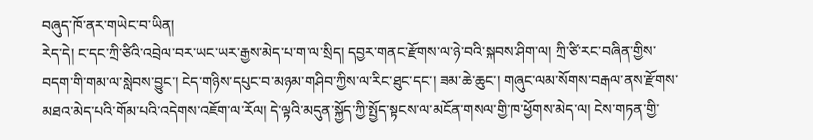བཞུད་ཁོ་ནར་གཡེང་བ་ཡིན།
རེད་དེ། ང་དང་ཀྲི་ཙིའི་འབྲེལ་བར་ཡང་ཡར་རྒྱས་མེད་པ་ག་ལ་སྲིད། དབྱར་གནང་རྫོགས་ལ་ཉེ་བའི་སྐབས་ཤིག་ལ། ཀྲི་ཙི་རང་བཞིན་གྱིས་བདག་གི་གམ་ལ་སླེབས་བྱུང་། ངེད་གཉིས་དཔུང་བ་མཉམ་གཤིབ་ཀྱིས་ལ་རིང་ཐུང་དང་། ཟམ་ཆེ་ཆུང་། གཞུང་ལམ་སོགས་བརྒལ་ནས་རྫོགས་མཐའ་མེད་པའི་གོམ་པའི་འདེགས་འཇོག་ལ་རོལ། དེ་ལྟའི་མདུན་སྐྱོད་ཀྱི་སྤྱོད་སྟངས་ལ་མངོན་གསལ་གྱི་ཁ་ཕྱོགས་མེད་ལ། ངེས་གཏན་གྱི་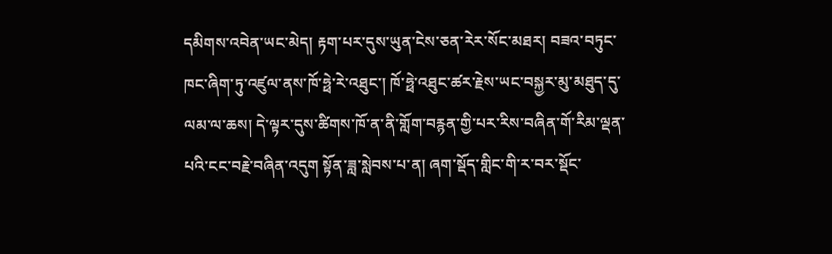དམིགས་འབེན་ཡང་མེད། རྟག་པར་དུས་ཡུན་ངེས་ཅན་རེར་སོང་མཐར། བཟའ་བཏུང་ཁང་ཞིག་ཏུ་འཛུལ་ནས་ཁོ་ཧྥེ་རེ་འཐུང་། ཁོ་ཧྥེ་འཐུང་ཚར་རྗེས་ཡང་བསྐྱར་མུ་མཐུད་དུ་ལམ་ལ་ཆས། དེ་ལྟར་དུས་ཚིགས་ཁོ་ན་ནི་གློག་བརྙན་གྱི་པར་རིས་བཞིན་གོ་རིམ་ལྡན་པའི་ངང་བརྗེ་བཞིན་འདུག སྟོན་ཟླ་སླེབས་པ་ན། ཞག་སྡོད་གླིང་གི་ར་བར་སྡོང་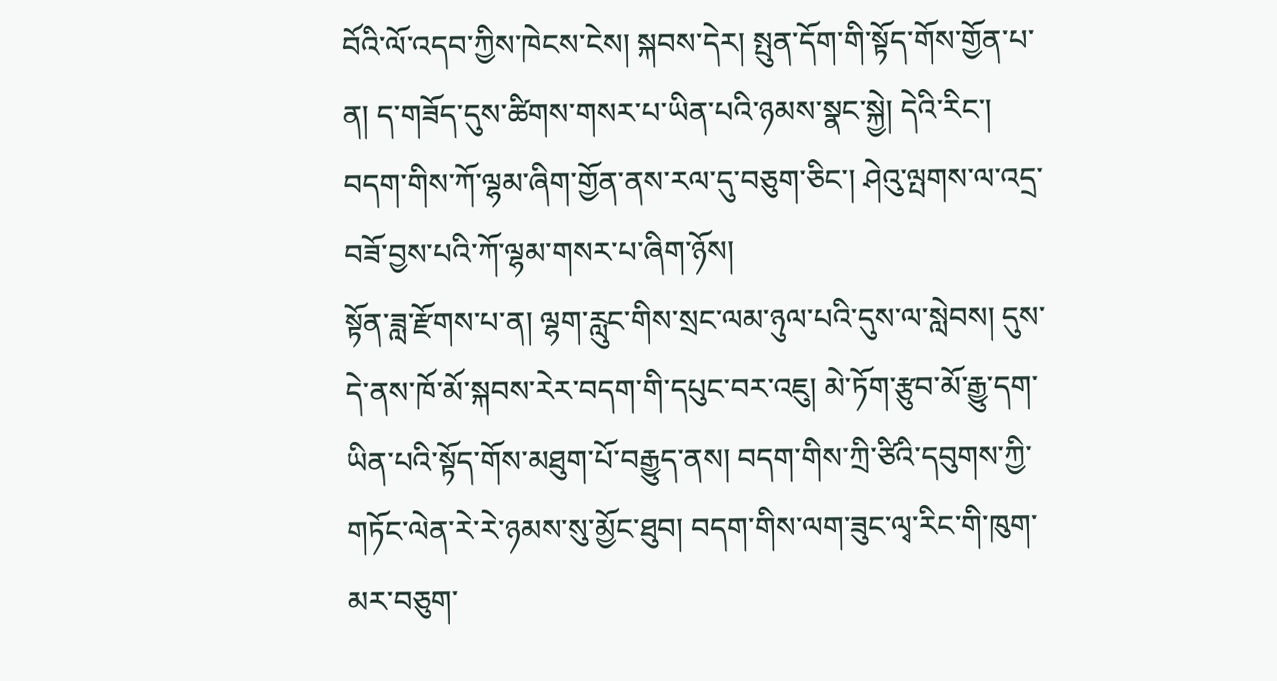བོའི་ལོ་འདབ་ཀྱིས་ཁེངས་ངེས། སྐབས་དེར། སྤུན་དོག་གི་སྟོད་གོས་གྱོན་པ་ན། ད་གཟོད་དུས་ཚིགས་གསར་པ་ཡིན་པའི་ཉམས་སྣང་སྐྱེ། དེའི་རིང་། བདག་གིས་ཀོ་ལྷམ་ཞིག་གྱོན་ནས་རལ་དུ་བཅུག་ཅིང་། ཤེའུ་ལྤགས་ལ་འདྲ་བཟོ་བྱས་པའི་ཀོ་ལྷམ་གསར་པ་ཞིག་ཉོས།
སྟོན་ཟླ་རྫོགས་པ་ན། ལྷག་རླུང་གིས་སྲང་ལམ་ཉུལ་པའི་དུས་ལ་སླེབས། དུས་དེ་ནས་ཁོ་མོ་སྐབས་རེར་བདག་གི་དཔུང་བར་འཇུ། མེ་ཏོག་རྩུབ་མོ་རྒྱུ་དག་ཡིན་པའི་སྟོད་གོས་མཐུག་པོ་བརྒྱུད་ནས། བདག་གིས་ཀྲི་ཙིའི་དབུགས་ཀྱི་གཏོང་ལེན་རེ་རེ་ཉམས་སུ་མྱོང་ཐུབ། བདག་གིས་ལག་ཟུང་ལྭ་རིང་གི་ཁུག་མར་བཅུག་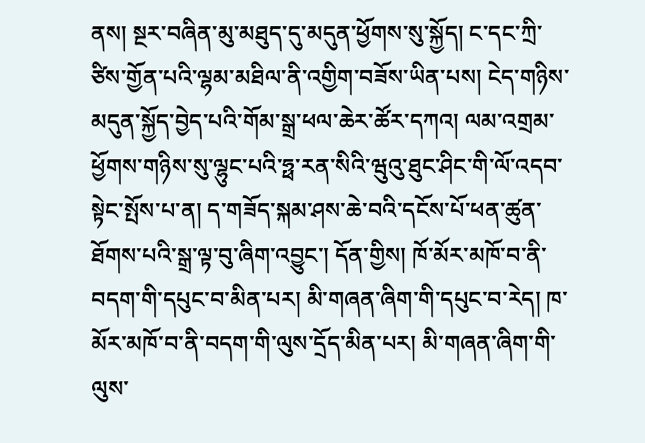ནས། སྔར་བཞིན་མུ་མཐུད་དུ་མདུན་ཕྱོགས་སུ་སྐྱོད། ང་དང་ཀྲི་ཙིས་གྱོན་པའི་ལྷམ་མཐིལ་ནི་འགྱིག་བཟོས་ཡིན་པས། ངེད་གཉིས་མདུན་སྐྱོད་བྱེད་པའི་གོམ་སྒྲ་ཕལ་ཆེར་ཚོར་དཀའ། ལམ་འགྲམ་ཕྱོགས་གཉིས་སུ་ལྷུང་པའི་ཧྥ་རན་སིའི་ཝུའུ་ཐུང་ཤིང་གི་ལོ་འདབ་སྟེང་སྤོས་པ་ན། ད་གཟོད་སྐམ་ཤས་ཆེ་བའི་དངོས་པོ་ཕན་ཚུན་ཐོགས་པའི་སྒྲ་ལྟ་བུ་ཞིག་འབྱུང་། དོན་གྱིས། ཁོ་མོར་མཁོ་བ་ནི་བདག་གི་དཔུང་བ་མིན་པར། མི་གཞན་ཞིག་གི་དཔུང་བ་རེད། ཁ་མོར་མཁོ་བ་ནི་བདག་གི་ལུས་དྲོད་མིན་པར། མི་གཞན་ཞིག་གི་ལུས་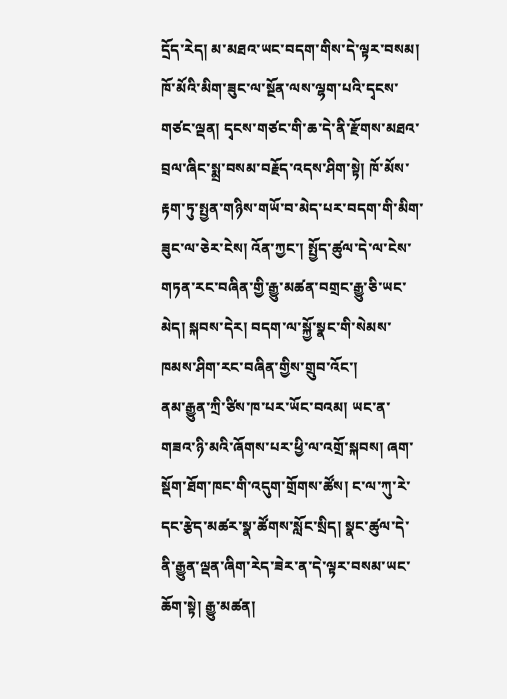དྲོད་རེད། མ་མཐའ་ཡང་བདག་གིས་དེ་ལྟར་བསམ།
ཁོ་མོའི་མིག་ཟུང་ལ་སྔོན་ལས་ལྷག་པའི་དྭངས་གཙང་ལྡན། དྭངས་གཙང་གི་ཆ་དེ་ནི་རྫོགས་མཐའ་བྲལ་ཞིང་སྨྲ་བསམ་བརྗོད་འདས་ཤིག་སྟེ། ཁོ་མོས་རྟག་ཏུ་སྤྱན་གཉིས་གཡོ་བ་མེད་པར་བདག་གི་མིག་ཟུང་ལ་ཅེར་ངེས། འོན་ཀྱང་། སྤྱོད་ཚུལ་དེ་ལ་ངེས་གཏན་རང་བཞིན་གྱི་རྒྱུ་མཚན་བགྲང་རྒྱུ་ཅི་ཡང་མེད། སྐབས་དེར། བདག་ལ་སྐྱོ་སྣང་གི་སེམས་ཁམས་ཤིག་རང་བཞིན་གྱིས་གྲུབ་འོང་།
ནམ་རྒྱུན་ཀྲི་ཙིས་ཁ་པར་ཡོང་བའམ། ཡང་ན་གཟའ་ཉི་མའི་ཞོགས་པར་ཕྱི་ལ་འགྲོ་སྐབས། ཞག་སྡོག་ཐོག་ཁང་གི་འདུག་གྲོགས་ཚོས། ང་ལ་ཀུ་རེ་དང་རྩེད་མཚར་སྣ་ཚོགས་སློང་སྲིད། སྣང་ཚུལ་དེ་ནི་རྒྱུན་ལྡན་ཞིག་རེད་ཟེར་ན་དེ་ལྟར་བསམ་ཡང་ཆོག་སྟེ། རྒྱུ་མཚན།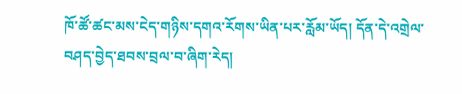ཁོ་ཚོ་ཚང་མས་ངེད་གཉིས་དགའ་རོགས་ཡིན་པར་རློམ་ཡོད། དོན་དེ་འགྲེལ་བཤད་བྱེད་ཐབས་བྲལ་བ་ཞིག་རེད།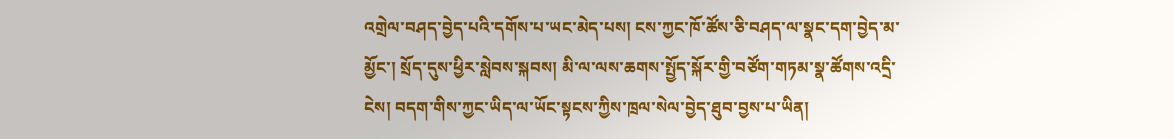འགྲེལ་བཤད་བྱེད་པའི་དགོས་པ་ཡང་མེད་པས། ངས་ཀྱང་ཁོ་ཚོས་ཅི་བཤད་ལ་སྣང་དག་བྱེད་མ་མྱོང་། སྲོད་དུས་ཕྱིར་སླེབས་སྐབས། མི་ལ་ལས་ཆགས་སྤྱོད་སྐོར་གྱི་བཙོག་གཏམ་སྣ་ཚོགས་འདྲི་ངེས། བདག་གིས་ཀྱང་ཡིད་ལ་ཡོང་སྟངས་ཀྱིས་ཁྲལ་སེལ་བྱེད་ཐུབ་བྱས་པ་ཡིན།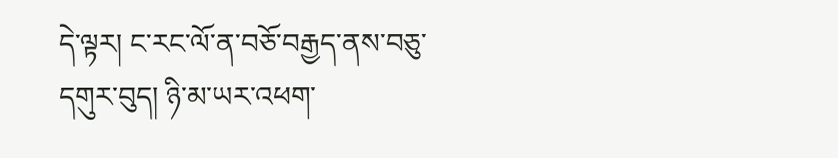དེ་ལྟར། ང་རང་ལོ་ན་བཅོ་བརྒྱད་ནས་བཅུ་དགུར་བུད། ཉི་མ་ཡར་འཕག་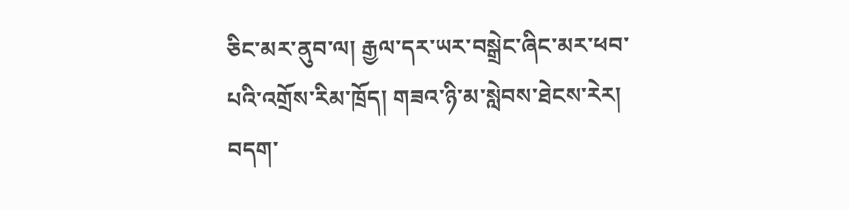ཅིང་མར་ནུབ་ལ། རྒྱལ་དར་ཡར་བསྒྲེང་ཞིང་མར་ཕབ་པའི་འགྲོས་རིམ་ཁྲོད། གཟའ་ཉི་མ་སླེབས་ཐེངས་རེར། བདག་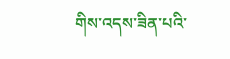གིས་འདས་ཟིན་པའི་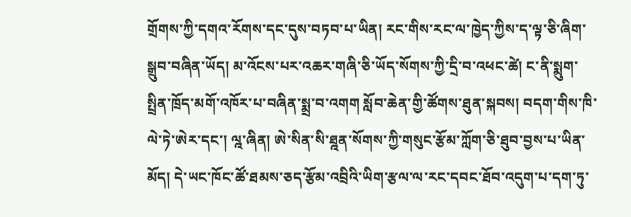གྲོགས་ཀྱི་དགའ་རོགས་དང་དུས་བཏབ་པ་ཡིན། རང་གིས་རང་ལ་ཁྱེད་ཀྱིས་ད་ལྟ་ཅི་ཞིག་སྒྲུབ་བཞིན་ཡོད། མ་འོངས་པར་འཆར་གཞི་ཅི་ཡོད་སོགས་ཀྱི་དྲི་བ་འཕང་ཚེ། ང་ནི་སྨུག་སྤྲིན་ཁྲོད་མགོ་འཁོར་པ་བཞིན་སྨྲ་བ་འགག སློབ་ཆེན་གྱི་ཚོགས་ཐུན་སྐབས། བདག་གིས་ཁི་ལེ་ཏེ་ཨེར་དང་། ལྰ་ཞིན། ཨེ་སིན་སི་ཐྰན་སོགས་ཀྱི་གསུང་རྩོམ་ཀློག་ཅི་ཐུབ་བྱས་པ་ཡིན་མོད། དེ་ཡང་ཁོང་ཚོ་ཐམས་ཅད་རྩོམ་འབྲིའི་ཡིག་རྩལ་ལ་རང་དབང་ཐོབ་འདུག་པ་དག་ཏུ་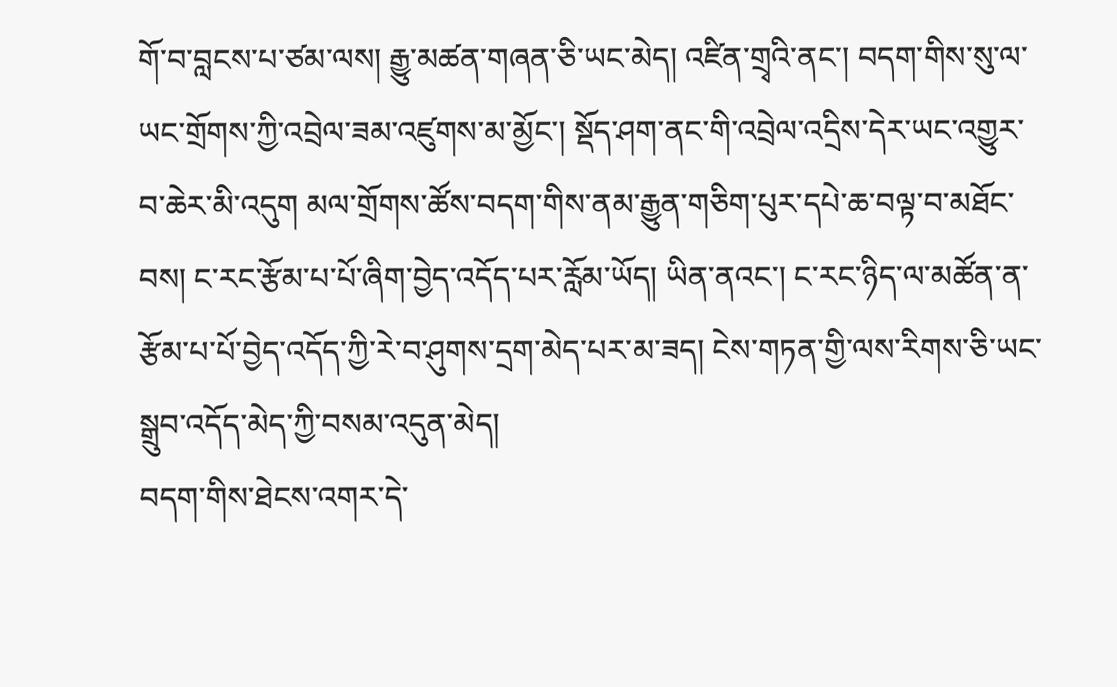གོ་བ་བླངས་པ་ཙམ་ལས། རྒྱུ་མཚན་གཞན་ཅི་ཡང་མེད། འཛིན་གྲྭའི་ནང་། བདག་གིས་སུ་ལ་ཡང་གྲོགས་ཀྱི་འབྲེལ་ཟམ་འཛུགས་མ་མྱོང་། སྡོད་ཤག་ནང་གི་འབྲེལ་འདྲིས་དེར་ཡང་འགྱུར་བ་ཆེར་མི་འདུག མལ་གྲོགས་ཚོས་བདག་གིས་ནམ་རྒྱུན་གཅིག་པུར་དཔེ་ཆ་བལྟ་བ་མཐོང་བས། ང་རང་རྩོམ་པ་པོ་ཞིག་བྱེད་འདོད་པར་རློམ་ཡོད། ཡིན་ནའང་། ང་རང་ཉིད་ལ་མཚོན་ན་རྩོམ་པ་པོ་བྱེད་འདོད་ཀྱི་རེ་བ་ཤུགས་དྲག་མེད་པར་མ་ཟད། ངེས་གཏན་གྱི་ལས་རིགས་ཅི་ཡང་སྒྲུབ་འདོད་མེད་ཀྱི་བསམ་འདུན་མེད།
བདག་གིས་ཐེངས་འགར་དེ་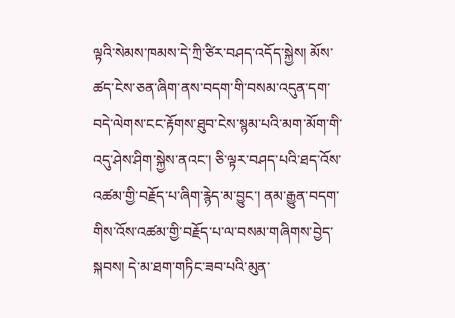ལྟའི་སེམས་ཁམས་དེ་ཀྲི་ཙིར་བཤད་འདོད་སྐྱེས། མོས་ཚད་ངེས་ཅན་ཞིག་ནས་བདག་གི་བསམ་འདུན་དག་བདེ་ལེགས་ངང་རྟོགས་ཐུབ་ངེས་སྙམ་པའི་མག་མོག་གི་འདུ་ཤེས་ཤིག་སྐྱེས་ནའང་། ཅི་ལྟར་བཤད་པའི་ཐད་འོས་འཚམ་གྱི་བརྗོད་པ་ཞིག་རྙེད་མ་བྱུང་། ནམ་རྒྱུན་བདག་གིས་འོས་འཚམ་གྱི་བརྗོད་པ་ལ་བསམ་གཞིགས་བྱེད་སྐབས། དེ་མ་ཐག་གཏིང་ཟབ་པའི་མུན་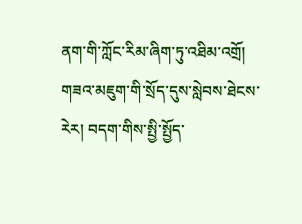ནག་གི་ཀློང་རིམ་ཞིག་ཏུ་འཐིམ་འགྲོ།
གཟའ་མཇུག་གི་སྲོད་དུས་སླེབས་ཐེངས་རེར། བདག་གིས་སྤྱི་སྤྱོད་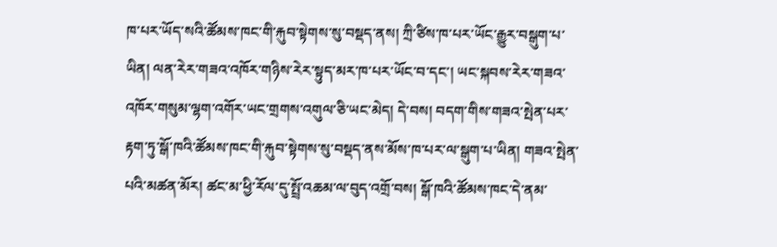ཁ་པར་ཡོད་སའི་ཚོམས་ཁང་གི་རྐུབ་སྟེགས་སུ་བསྡད་ནས། ཀྲི་ཙིས་ཁ་པར་ཡོང་རྒྱུར་བསྒུག་པ་ཡིན། ལན་རེར་གཟའ་འཁོར་གཉིས་རེར་སྟུད་མར་ཁ་པར་ཡོང་བ་དང་། ཡང་སྐབས་རེར་གཟའ་འཁོར་གསུམ་ལྷག་འགོར་ཡང་གྲགས་འགུལ་ཅི་ཡང་མེད། དེ་བས། བདག་གིས་གཟའ་སྤེན་པར་རྟག་ཏུ་སྒོ་ཁའི་ཚོམས་ཁང་གི་རྐུབ་སྟེགས་སུ་བསྡད་ནས་མོས་ཁ་པར་ལ་སྒུག་པ་ཡིན། གཟའ་སྤེན་པའི་མཚན་མོར། ཚང་མ་ཕྱི་རོལ་དུ་སྤྲོ་འཆམ་ལ་བུད་འགྲོ་བས། སྒོ་ཁའི་ཚོམས་ཁང་དེ་ནམ་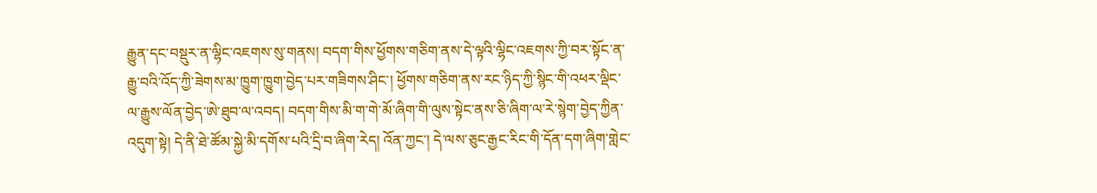རྒྱུན་དང་བསྡུར་ན་ལྷིང་འཇགས་སུ་གནས། བདག་གིས་ཕྱོགས་གཅིག་ནས་དེ་ལྟའི་ལྷིང་འཇགས་ཀྱི་བར་སྟོང་ན་རྒྱུ་བའི་འོད་ཀྱི་ཟེགས་མ་ཁྱུག་ཁྱུག་བྱེད་པར་གཟིགས་ཤིང་། ཕྱོགས་གཅིག་ནས་རང་ཉིད་ཀྱི་སྙིང་གི་འཕར་ལྡིང་ལ་རྒྱུས་ལོན་བྱེད་ཨེ་ཐུབ་ལ་འབད། བདག་གིས་མི་ག་གེ་མོ་ཞིག་གི་ལུས་སྟེང་ནས་ཅི་ཞིག་ལ་རེ་སྙེག་བྱེད་ཀྱིན་འདུག་སྟེ། དེ་ནི་ཐེ་ཚོམ་སྐྱེ་མི་དགོས་པའི་དྲི་བ་ཞིག་རེད། འོན་ཀྱང་། དེ་ལས་ཅུང་རྒྱང་རིང་གི་དོན་དག་ཞིག་གླེང་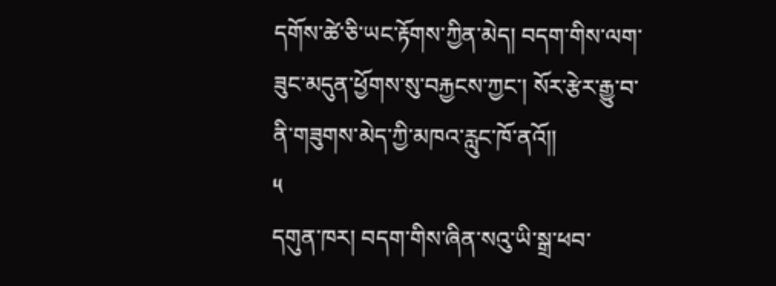དགོས་ཚེ་ཅི་ཡང་རྟོགས་ཀྱིན་མེད། བདག་གིས་ལག་ཟུང་མདུན་ཕྱོགས་སུ་བརྐྱངས་ཀྱང་། སོར་རྩེར་རྒྱུ་བ་ནི་གཟུགས་མེད་ཀྱི་མཁའ་རླུང་ཁོ་ནའོ།།
༥
དགུན་ཁར། བདག་གིས་ཞིན་སའུ་ཡི་སྒྲ་ཕབ་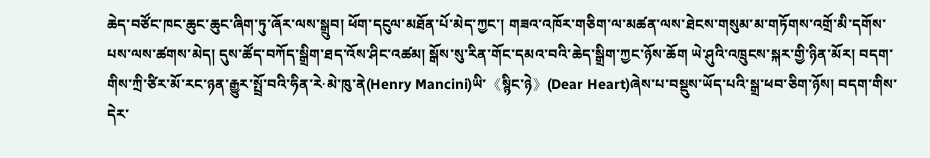ཆེད་བཙོང་ཁང་ཆུང་ཆུང་ཞིག་ཏུ་ཞོར་ལས་སྒྲུབ། ཕོག་དངུལ་མཐོན་པོ་མེད་ཀྱང་། གཟའ་འཁོར་གཅིག་ལ་མཚན་ལས་ཐེངས་གསུམ་མ་གཏོགས་འགྲོ་མི་དགོས་པས་ལས་ཚགས་མེད། དུས་ཚོད་བཀོད་སྒྲིག་ཐད་འོས་ཤིང་འཚམ། སྒོས་སུ་རིན་གོང་དམའ་བའི་ཆེད་སྒྲིག་ཀྱང་ཉོས་ཆོག ཡེ་ཤུའི་འཁྲུངས་སྐར་གྱི་ཉིན་མོར། བདག་གིས་ཀྲི་ཙིར་མོ་རང་ཉན་རྒྱུར་སྤྲོ་བའི་ཧིན་རེ·མེ་ཁུ་ནེ(Henry Mancini)ཡི་《སྙིང་ཉེ》(Dear Heart)ཞེས་པ་བསྡུས་ཡོད་པའི་སྒྲ་ཕབ་ཅིག་ཉོས། བདག་གིས་དེར་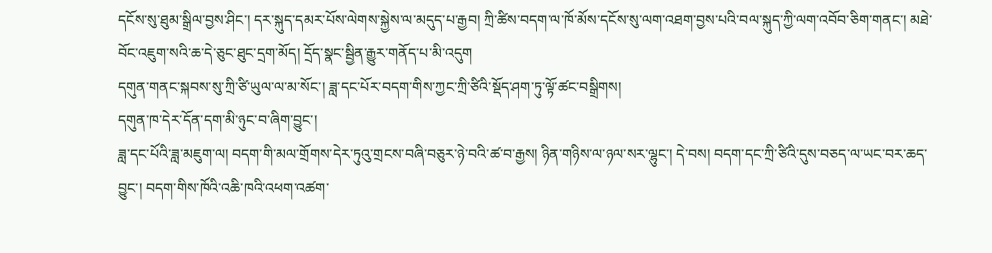དངོས་སུ་ཐུམ་སྒྲིལ་བྱས་ཤིང་། དར་སྐུད་དམར་པོས་ལེགས་སྐྱེས་ལ་མདུད་པ་རྒྱབ། ཀྲི་ཚིས་བདག་ལ་ཁོ་མོས་དངོས་སུ་ལག་འཐག་བྱས་པའི་བལ་སྐུད་ཀྱི་ལག་འབོབ་ཅིག་གནང་། མཐེ་བོང་འཇུག་སའི་ཆ་དེ་ཅུང་ཐུང་དྲག་མོད། དྲོད་སྣང་སྦྱིན་རྒྱུར་གནོད་པ་མི་འདུག
དགུན་གནང་སྐབས་སུ་ཀྲི་ཙི་ཡུལ་ལ་མ་སོང་། ཟླ་དང་པོར་བདག་གིས་ཀྱང་ཀྲི་ཙིའི་སྡོད་ཤག་ཏུ་ལྟོ་ཚང་བསྒྲིགས།
དགུན་ཁ་དེར་དོན་དག་མི་ཉུང་བ་ཞིག་བྱུང་།
ཟླ་དང་པོའི་ཟླ་མཇུག་ལ། བདག་གི་མལ་གྲོགས་དེར་ཏུའུ་གྲངས་བཞི་བཅུར་ཉེ་བའི་ཚ་བ་རྒྱས། ཉིན་གཉིས་ལ་ཉལ་སར་ལྷུང་། དེ་བས། བདག་དང་ཀྲི་ཙིའི་དུས་བཅད་ལ་ཡང་བར་ཆད་བྱུང་། བདག་གིས་ཁོའི་འཆི་ཁའི་འཕག་འཚག་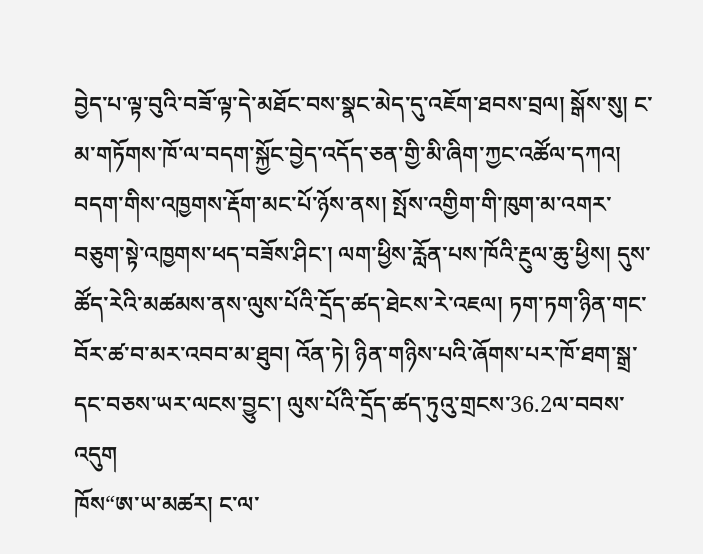བྱེད་པ་ལྟ་བུའི་བཟོ་ལྟ་དེ་མཐོང་བས་སྣང་མེད་དུ་འཇོག་ཐབས་བྲལ། སྒོས་སུ། ང་མ་གཏོགས་ཁོ་ལ་བདག་སྐྱོང་བྱེད་འདོད་ཅན་གྱི་མི་ཞིག་ཀྱང་འཚོལ་དཀའ། བདག་གིས་འཁྱགས་རྡོག་མང་པོ་ཉོས་ནས། སྤོས་འགྱིག་གི་ཁུག་མ་འགར་བཅུག་སྟེ་འཁྱགས་ཕད་བཟོས་ཤིང་། ལག་ཕྱིས་རློན་པས་ཁོའི་རྔུལ་ཆུ་ཕྱིས། དུས་ཚོད་རེའི་མཚམས་ནས་ལུས་པོའི་དྲོད་ཚད་ཐེངས་རེ་འཇལ། ཏག་ཏག་ཉིན་གང་བོར་ཚ་བ་མར་འབབ་མ་ཐུབ། འོན་ཏེ། ཉིན་གཉིས་པའི་ཞོགས་པར་ཁོ་ཐག་སྒྲ་དང་བཅས་ཡར་ལངས་བྱུང་། ལུས་པོའི་དྲོད་ཚད་ཏུའུ་གྲངས་36.2ལ་བབས་འདུག
ཁོས“ཨ་ཡ་མཚར། ང་ལ་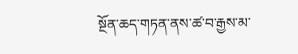སྔོན་ཆད་གཏན་ནས་ཚ་བ་རྒྱས་མ་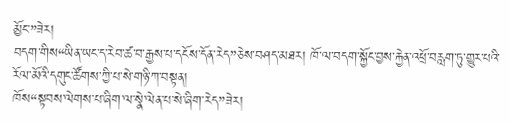མྱོང་”ཟེར།
བདག་གིས“ཡིན་ཡང་ད་རེབ་ཚ་བ་རྒྱས་པ་དངོས་དོན་རེད”ཅེས་བཤད་མཐར། ཁོ་ལ་བདག་སྐྱོང་བྱས་རྐྱེན་འཕྲོ་བརླག་ཏུ་གྱུར་པའི་རོལ་མོའི་དགུང་ཚོགས་ཀྱི་པ་སེ་གཉི་ཀ་བསྟན།
ཁོས“སྟབས་ལེགས་པ་ཞིག་ལ་སྣེ་ལེན་པ་སེ་ཞིག་རེད”ཟེར།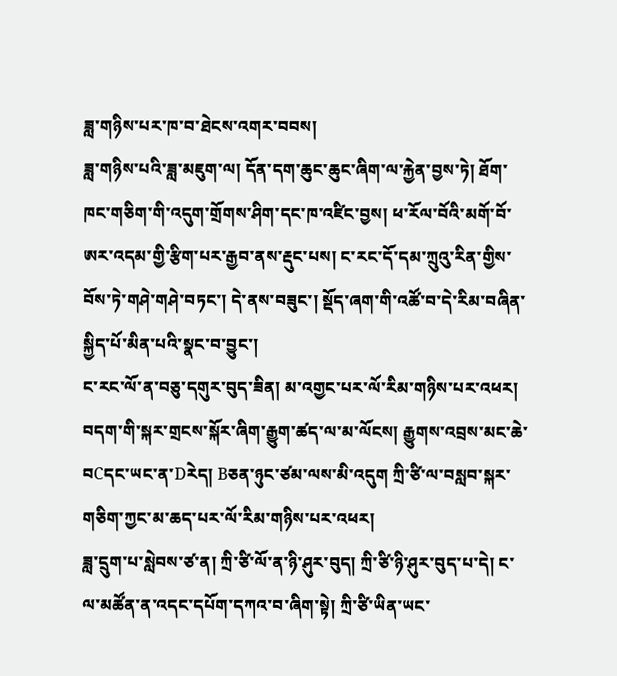ཟླ་གཉིས་པར་ཁ་བ་ཐེངས་འགར་བབས།
ཟླ་གཉིས་པའི་ཟླ་མཇུག་ལ། དོན་དག་ཆུང་ཆུང་ཞིག་ལ་རྐྱེན་བྱས་ཏེ། ཐོག་ཁང་གཅིག་གི་འདུག་གྲོགས་ཤིག་དང་ཁ་འཛིང་བྱས། ཕ་རོལ་བོའི་མགོ་བོ་ཨར་འདམ་གྱི་རྩིག་པར་རྒྱབ་ནས་རྡུང་པས། ང་རང་དོ་དམ་ཀྲུའུ་རིན་གྱིས་བོས་ཏེ་གཤེ་གཤེ་བཏང་། དེ་ནས་བཟུང་། སྡོད་ཞག་གི་འཚོ་བ་དེ་རིམ་བཞིན་སྐྱིད་པོ་མིན་པའི་སྣང་བ་བྱུང་།
ང་རང་ལོ་ན་བཅུ་དགུར་བུད་ཟིན། མ་འགྱང་པར་ལོ་རིམ་གཉིས་པར་འཕར། བདག་གི་སྐར་གྲངས་སྐོར་ཞིག་རྒྱུག་ཚད་ལ་མ་ལོངས། རྒྱུགས་འབྲས་མང་ཆེ་བCདང་ཡང་ན་Dརེད། Bཅན་ཉུང་ཙམ་ལས་མི་འདུག ཀྲི་ཙི་ལ་བསླབ་སྐར་གཅིག་ཀྱང་མ་ཆད་པར་ལོ་རིམ་གཉིས་པར་འཕར།
ཟླ་དྲུག་པ་སླེབས་ཙ་ན། ཀྲི་ཙི་ལོ་ན་ཉི་ཤུར་བུད། ཀྲི་ཙི་ཉི་ཤུར་བུད་པ་དེ། ང་ལ་མཚོན་ན་འདང་དཔོག་དཀའ་བ་ཞིག་སྟེ། ཀྲི་ཙི་ཡིན་ཡང་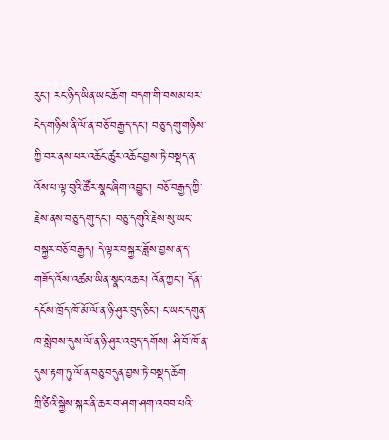རུང་། རང་ཉིད་ཡིན་ཡང་ཆོག བདག་གི་བསམ་པར་ངེད་གཉིས་ནི་ལོ་ན་བཅོ་བརྒྱད་དང་། བཅུ་དགུ་གཉིས་ཀྱི་བར་ནས་ཕར་འཆོང་ཚུར་འཆོང་བྱས་ཏེ་བསྡད་ན་འོས་པ་ལྟ་བུའི་ཚོར་སྣང་ཞིག་འབྱུང་། བཅོ་བརྒྱད་ཀྱི་རྗེས་ནས་བཅུ་དགུ་དང་། བཅུ་དགུའི་རྗེས་སུ་ཡང་བསྐྱར་བཅོ་བརྒྱད། དེ་ལྟར་བསྐྱར་ཟློས་བྱས་ན་ད་གཟོད་འོས་འཚམ་ཡིན་སྣང་འཆར། འོན་ཀྱང་། དོན་དངོས་ཁྲོད་ཁོ་མོ་ལོ་ན་ཉི་ཤུར་བུད་ཅིང་། ང་ཡང་དགུན་ཁ་སླེབས་དུས་ལོ་ན་ཉི་ཤུར་འབུད་དགོས། ཤི་བོ་ཁོ་ན་དུས་རྟག་ཏུ་ལོ་ན་བཅུ་བདུན་བྱས་ཏེ་བསྡད་ཆོག
ཀྲི་ཙིའི་སྐྱེས་སྐར་ནི་ཆར་བ་ཤག་ཤག་འབབ་པའི་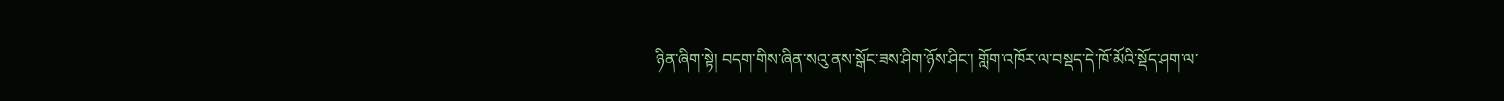ཉིན་ཞིག་སྟེ། བདག་གིས་ཞིན་སའུ་ནས་སྒོང་ཟས་ཤིག་ཉོས་ཤིང་། གློག་འཁོར་ལ་བསྡད་དེ་ཁོ་མོའི་སྡོད་ཤག་ལ་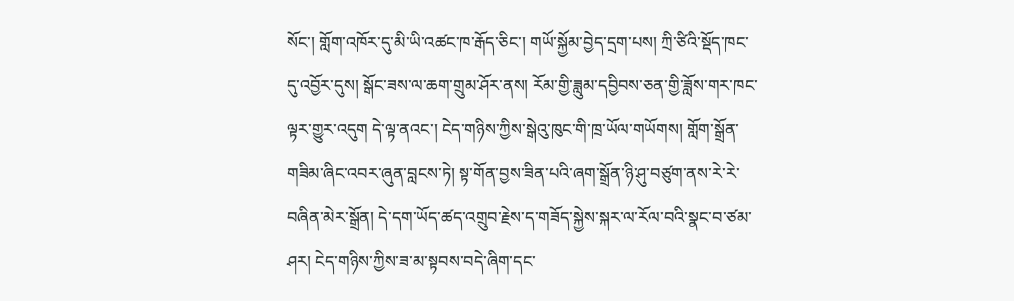སོང་། གློག་འཁོར་དུ་མི་ཡི་འཚང་ཁ་རྒོད་ཅིང་། གཡོ་སྐྱོམ་བྱེད་དྲག་པས། ཀྲི་ཙིའི་སྡོད་ཁང་དུ་འབྱོར་དུས། སྒོང་ཟས་ལ་ཆག་གྲུམ་ཤོར་ནས། རོམ་གྱི་ཟླུམ་དབྱིབས་ཅན་གྱི་ཟློས་གར་ཁང་ལྟར་གྱུར་འདུག དེ་ལྟ་ནའང་། ངེད་གཉིས་ཀྱིས་སྒེའུ་ཁུང་གི་ཁྲ་ཡོལ་གཡོགས། གློག་སྒྲོན་གཟིམ་ཞིང་འབར་ཞུན་བླངས་ཏེ། སྟ་གོན་བྱས་ཟིན་པའི་ཞག་སྒྲོན་ཉི་ཤུ་བཙུག་ནས་རེ་རེ་བཞིན་མེར་སྒྲོན། དེ་དག་ཡོད་ཚད་འགྲུབ་རྗེས་ད་གཟོད་སྐྱེས་སྐར་ལ་རོལ་བའི་སྣང་བ་ཙམ་ཤར། ངེད་གཉིས་ཀྱིས་ཟ་མ་སྟབས་བདེ་ཞིག་དང་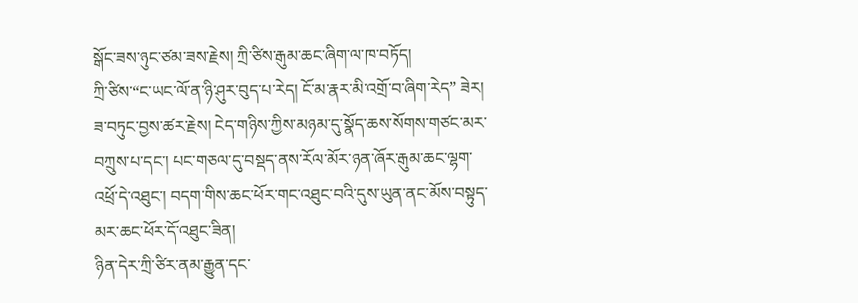སྒོང་ཟས་ཉུང་ཙམ་ཟས་རྗེས། ཀྲི་ཙིས་རྒུམ་ཆང་ཞིག་ལ་ཁ་བཏོད།
ཀྲི་ཙིས་“ང་ཡང་ལོ་ན་ཉི་ཤུར་བུད་པ་རེད། ངོ་མ་རྣར་མི་འགྲོ་བ་ཞིག་རེད” ཟེར།
ཟ་བཏུང་བྱས་ཚར་རྗེས། ངེད་གཉིས་ཀྱིས་མཉམ་དུ་སྣོད་ཆས་སོགས་གཙང་མར་བཀྲུས་པ་དང་། པང་གཅལ་དུ་བསྡད་ནས་རོལ་མོར་ཉན་ཞོར་རྒུམ་ཆང་ལྷག་འཕྲོ་དེ་འཐུང་། བདག་གིས་ཆང་ཕོར་གང་འཐུང་བའི་དུས་ཡུན་ནང་མོས་བསྟུད་མར་ཆང་ཕོར་དོ་འཐུང་ཟིན།
ཉིན་དེར་ཀྲི་ཙིར་ནམ་རྒྱུན་དང་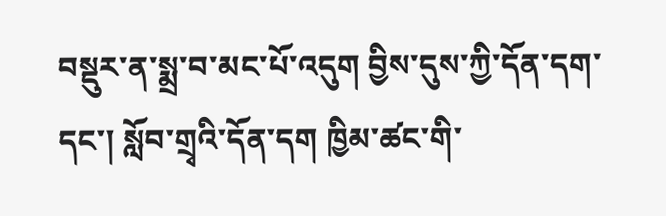བསྡུར་ན་སྨྲ་བ་མང་པོ་འདུག བྱིས་དུས་ཀྱི་དོན་དག་དང་། སློབ་གྲྭའི་དོན་དག ཁྱིམ་ཚང་གི་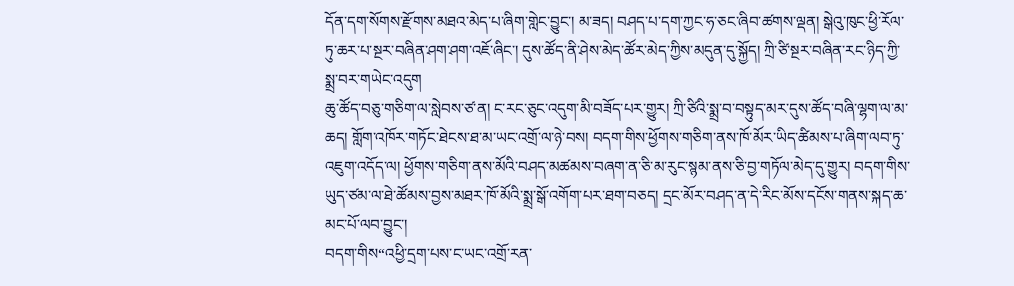དོན་དག་སོགས་རྫོགས་མཐའ་མེད་པ་ཞིག་གླེང་བྱུང་། མ་ཟད། བཤད་པ་དག་ཀྱང་ཧ་ཅང་ཞིབ་ཚགས་ལྡན། སྒེའུ་ཁུང་ཕྱི་རོལ་ཏུ་ཆར་པ་སྔར་བཞིན་ཤག་ཤག་འཇོ་ཞིང་། དུས་ཚོད་ནི་ཤེས་མེད་ཚོར་མེད་ཀྱིས་མདུན་དུ་སྐྱོད། ཀྲི་ཙི་སྔར་བཞིན་རང་ཉིད་ཀྱི་སྨྲ་བར་གཡེང་འདུག
ཆུ་ཚོད་བཅུ་གཅིག་ལ་སླེབས་ཙ་ན། ང་རང་ཅུང་འདུག་མི་བཟོད་པར་གྱུར། ཀྲི་ཙིའི་སྨྲ་བ་བསྟུད་མར་དུས་ཚོད་བཞི་ལྷག་ལ་མ་ཆད། གློག་འཁོར་གཏོང་ཐེངས་ཐ་མ་ཡང་འགྲོ་ལ་ཉེ་བས། བདག་གིས་ཕྱོགས་གཅིག་ནས་ཁོ་མོར་ཡིད་ཚིམས་པ་ཞིག་ལབ་ཏུ་འཇུག་འདོད་ལ། ཕྱོགས་གཅིག་ནས་མོའི་བཤད་མཚམས་བཞག་ན་ཅི་མ་རུང་སྙམ་ནས་ཅི་བྱ་གཏོལ་མེད་དུ་གྱུར། བདག་གིས་ཡུད་ཙམ་ལ་ཐེ་ཚོམས་བྱས་མཐར་ཁོ་མོའི་སྨྲ་སྒོ་འགོག་པར་ཐག་བཅད། དྲང་མོར་བཤད་ན་དེ་རིང་མོས་དངོས་གནས་སྐད་ཆ་མང་པོ་ལབ་བྱུང་།
བདག་གིས“འཕྱི་དྲག་པས་ང་ཡང་འགྲོ་རན་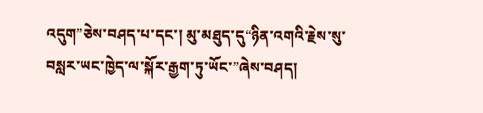འདུག”ཅེས་བཤད་པ་དང་། མུ་མཐུད་དུ“ཉིན་འགའི་རྗེས་སུ་བསླར་ཡང་ཁྱེད་ལ་སྐོར་རྒྱག་ཏུ་ཡོང་”ཞེས་བཤད།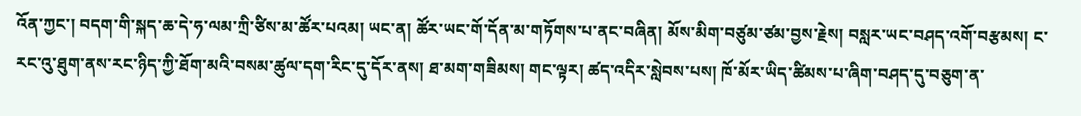འོན་ཀྱང་། བདག་གི་སྐད་ཆ་དེ་ཧ་ལམ་ཀྲི་ཙིས་མ་ཚོར་པའམ། ཡང་ན། ཚོར་ཡང་གོ་དོན་མ་གཏོགས་པ་ནང་བཞིན། མོས་མིག་བཙུམ་ཙམ་བྱས་རྗེས། བསླར་ཡང་བཤད་འགོ་བརྩམས། ང་རང་འུ་ཐུག་ནས་རང་ཉིད་ཀྱི་ཐོག་མའི་བསམ་ཚུལ་དག་རིང་དུ་དོར་ནས། ཐ་མག་གཟིམས། གང་ལྟར། ཚད་འདིར་སླེབས་པས། ཁོ་མོར་ཡིད་ཚིམས་པ་ཞིག་བཤད་དུ་བཅུག་ན་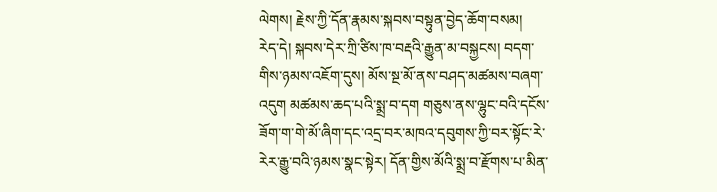ལེགས། རྗེས་ཀྱི་དོན་རྣམས་སྐབས་བསྟུན་བྱེད་ཆོག་བསམ།
རེད་དེ། སྐབས་དེར་ཀྲི་ཙིས་ཁ་བརྡའི་རྒྱུན་མ་བསྐྱངས། བདག་གིས་ཉམས་འཇོག་དུས། མོས་སྔ་མོ་ནས་བཤད་མཚམས་བཞག་འདུག མཚམས་ཆད་པའི་སྨྲ་བ་དག གཅུས་ནས་ལྷུང་བའི་དངོས་ཟོག་ག་གེ་མོ་ཞིག་དང་འདྲ་བར་མཁའ་དབུགས་ཀྱི་བར་སྟོང་རེ་རེར་རྒྱུ་བའི་ཉམས་སྣང་སྟེར། དོན་གྱིས་མོའི་སྨྲ་བ་རྫོགས་པ་མིན་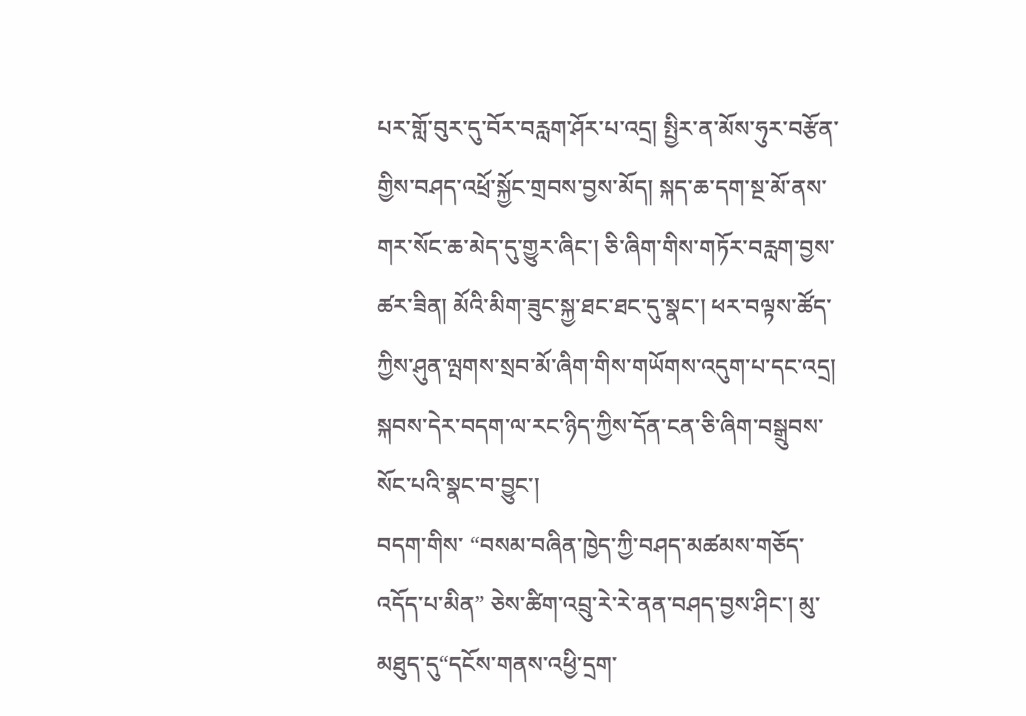པར་གློ་བུར་དུ་བོར་བརླག་ཤོར་པ་འདྲ། སྤྱིར་ན་མོས་ཧུར་བརྩོན་གྱིས་བཤད་འཕྲོ་སྐྱོང་གྲབས་བྱས་མོད། སྐད་ཆ་དག་སྔ་མོ་ནས་གར་སོང་ཆ་མེད་དུ་གྱུར་ཞིང་། ཅི་ཞིག་གིས་གཏོར་བརླག་བྱས་ཚར་ཟིན། མོའི་མིག་ཟུང་སྐྱ་ཐང་ཐང་དུ་སྣང་། ཕར་བལྟས་ཚོད་ཀྱིས་ཤུན་ལྤགས་སྲབ་མོ་ཞིག་གིས་གཡོགས་འདུག་པ་དང་འདྲ། སྐབས་དེར་བདག་ལ་རང་ཉིད་ཀྱིས་དོན་ངན་ཅི་ཞིག་བསྒྲུབས་སོང་པའི་སྣང་བ་བྱུང་།
བདག་གིས་ “བསམ་བཞིན་ཁྱེད་ཀྱི་བཤད་མཚམས་གཅོད་འདོད་པ་མིན” ཅེས་ཚིག་འབྲུ་རེ་རེ་ནན་བཤད་བྱས་ཤིང་། མུ་མཐུད་དུ“དངོས་གནས་འཕྱི་དྲག་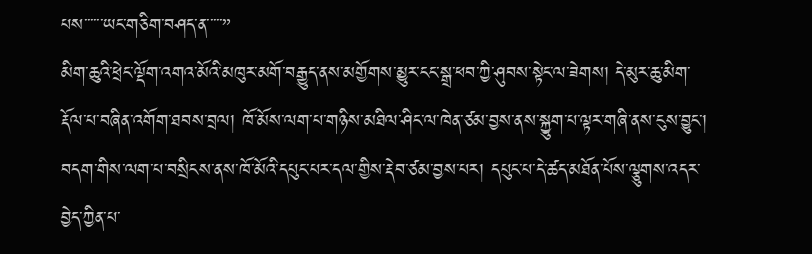པས་་་་་་ཡང་གཅིག་བཤད་ན་་་་་”
མིག་ཆུའི་ཕྲེང་ལྡོག་འགའ་མོའི་མཁུར་མགོ་བརྒྱུད་ནས་མགྱོགས་མྱུར་ངང་སྒྲ་ཕབ་ཀྱི་ཤུབས་སྟེང་ལ་ཟེགས། དེ་མུར་ཆུ་མིག་རྡོལ་པ་བཞིན་འགོག་ཐབས་བྲལ། ཁོ་མོས་ལག་པ་གཉིས་མཐིལ་ཤིང་ལ་ཁེན་ཙམ་བྱས་ནས་སྐྱུག་པ་ལྟར་གཞི་ནས་ངུས་བྱུང་། བདག་གིས་ལག་པ་བསྲིངས་ནས་ཁོ་མོའི་དཔུང་པར་དལ་གྱིས་རྡེབ་ཙམ་བྱས་པར། དཔུང་པ་དེ་ཚད་མཐོན་པོས་ལྕུགས་འདར་བྱེད་ཀྱིན་པ་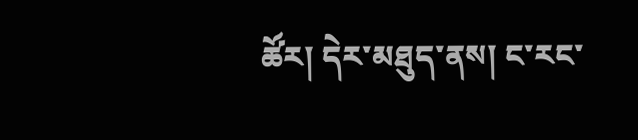ཚོར། དེར་མཐུད་ནས། ང་རང་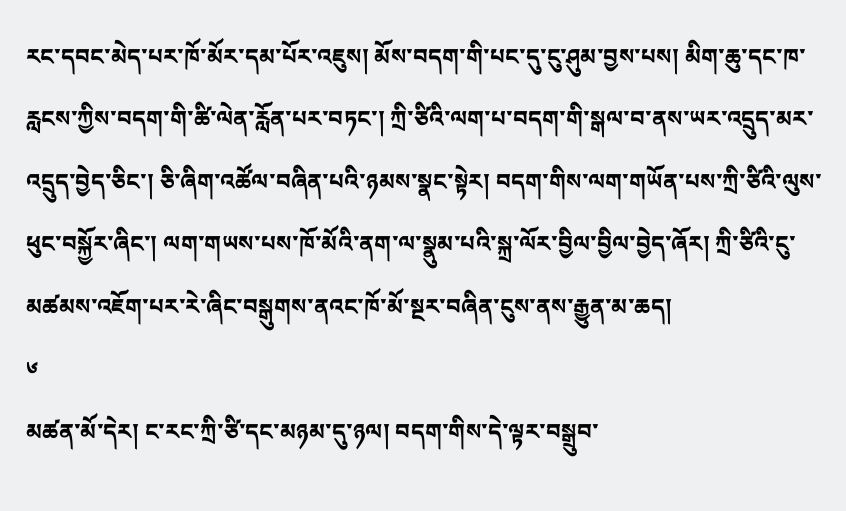རང་དབང་མེད་པར་ཁོ་མོར་དམ་པོར་འཇུས། མོས་བདག་གི་པང་དུ་ངུ་ཤུམ་བྱས་པས། མིག་ཆུ་དང་ཁ་རླངས་ཀྱིས་བདག་གི་ཚི་ལེན་རློན་པར་བཏང་། ཀྲི་ཙིའི་ལག་པ་བདག་གི་སྒལ་བ་ནས་ཡར་འདྲུད་མར་འདྲུད་བྱེད་ཅིང་། ཅི་ཞིག་འཚོལ་བཞིན་པའི་ཉམས་སྣང་སྟེར། བདག་གིས་ལག་གཡོན་པས་ཀྲི་ཙིའི་ལུས་ཕུང་བསྐྱོར་ཞིང་། ལག་གཡས་པས་ཁོ་མོའི་ནག་ལ་སྣུམ་པའི་སྐྲ་ལོར་བྱིལ་བྱིལ་བྱེད་ཞོར། ཀྲི་ཙིའི་ངུ་མཚམས་འཇོག་པར་རེ་ཞིང་བསྒུགས་ནའང་ཁོ་མོ་སྔར་བཞིན་ངུས་ནས་རྒྱུན་མ་ཆད།
༦
མཚན་མོ་དེར། ང་རང་ཀྲི་ཙི་དང་མཉམ་དུ་ཉལ། བདག་གིས་དེ་ལྟར་བསྒྲུབ་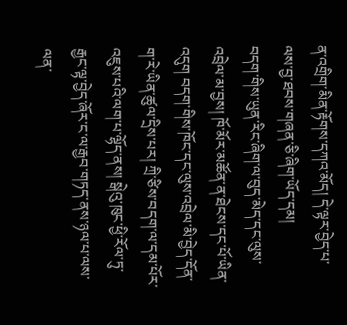ན་འགྲིག་མིན་རྟོགས་དཀའ་མོད། དེ་ལྟར་བྱེད་པ་ལས་བྱ་ཐབས་གཞན་ཅི་ཞིག་ཡོད་དམ།
བདག་གིས་ཡུན་རིང་ཞིག་ལ་བུད་མེད་དང་ལུས་འབྲེལ་མ་བྱས། ཁོ་མོར་མཚོན་ན་ཐེངས་དང་པོ་ཡིན་འདུག བདག་གིས་ཁོང་དང་ལུས་འབྲེལ་མི་བྱེད་དོན་ག་རེ་ཡིན་ཚུལ་དྲིས་པར། ཀྲི་ཙིས་བདག་ལ་དམ་པོར་འཇུས་པའི་ལག་པ་ལྷོད་ནས། སྒེའུ་ཁུང་ཕྱི་རོལ་ཏུ་རྒྱང་ལྟ་བྱེད་ཞོར་ང་ལ་རྒྱབ་གཏད་ནས་ཉལ་པ་ལས་ལན་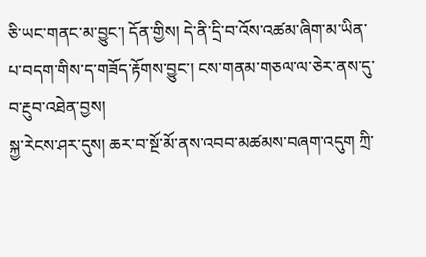ཅི་ཡང་གནང་མ་བྱུང་། དོན་གྱིས། དེ་ནི་དྲི་བ་འོས་འཚམ་ཞིག་མ་ཡིན་པ་བདག་གིས་ད་གཟོད་རྟོགས་བྱུང་། ངས་གནམ་གཅལ་ལ་ཅེར་ནས་དུ་བ་རྔུབ་འཐེན་བྱས།
སྐྱ་རེངས་ཤར་དུས། ཆར་བ་སྔོ་མོ་ནས་འབབ་མཚམས་བཞག་འདུག ཀྲི་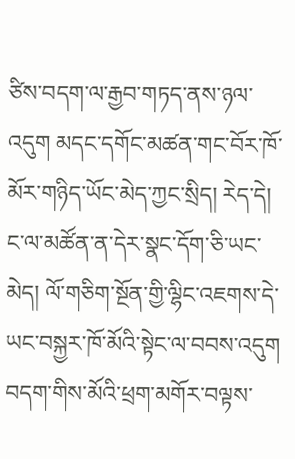ཙིས་བདག་ལ་རྒྱབ་གཏད་ནས་ཉལ་འདུག མདང་དགོང་མཚན་གང་བོར་ཁོ་མོར་གཉིད་ཡོང་མེད་ཀྱང་སྲིད། རེད་དེ། ང་ལ་མཚོན་ན་དེར་སྣང་དོག་ཅི་ཡང་མེད། ལོ་གཅིག་སྔོན་གྱི་ལྷིང་འཇགས་དེ་ཡང་བསྐྱར་ཁོ་མོའི་སྟེང་ལ་བབས་འདུག བདག་གིས་མོའི་ཕྲག་མགོར་བལྟས་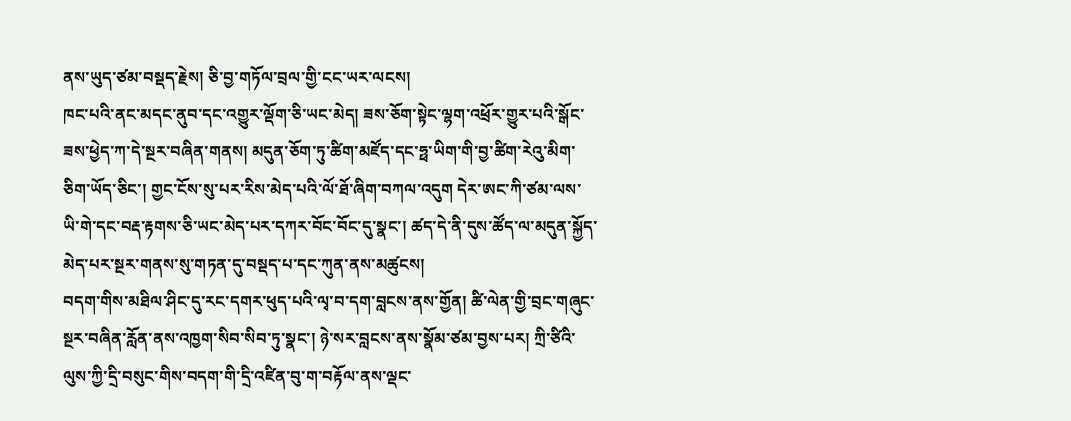ནས་ཡུད་ཙམ་བསྡད་རྗེས། ཅི་བྱ་གཏོལ་བྲལ་གྱི་ངང་ཡར་ལངས།
ཁང་པའི་ནང་མདང་ནུབ་དང་འགྱུར་ལྡོག་ཅི་ཡང་མེད། ཟས་ཅོག་སྟེང་ལྷག་འཕྲོར་གྱུར་པའི་སྒོང་ཟས་ཕྱེད་ཀ་དེ་སྔར་བཞིན་གནས། མདུན་ཅོག་ཏུ་ཚིག་མཛོད་དང་ཧྥ་ཡིག་གི་བྱ་ཚིག་རེའུ་མིག་ཅིག་ཡོད་ཅིང་། གྱང་ངོས་སུ་པར་རིས་མེད་པའི་ལོ་ཐོ་ཞིག་བཀལ་འདུག དེར་ཨང་ཀི་ཙམ་ལས་ཡི་གེ་དང་བརྡ་རྟགས་ཅི་ཡང་མེད་པར་དཀར་བོང་བོང་དུ་སྣང་། ཚད་དེ་ནི་དུས་ཚོད་ལ་མདུན་སྐྱོད་མེད་པར་སྔར་གནས་སུ་གཏན་དུ་བསྡད་པ་དང་ཀུན་ནས་མཚུངས།
བདག་གིས་མཐིལ་ཤིང་དུ་རང་དགར་ཕུད་པའི་ལྭ་བ་དག་བླངས་ནས་གྱོན། ཚི་ལེན་གྱི་བྲང་གཞུང་སྔར་བཞིན་རློན་ནས་འཁྱག་སིབ་སིབ་ཏུ་སྣང་། ཉེ་སར་བླངས་ནས་སྣོམ་ཙམ་བྱས་པར། ཀྲི་ཙིའི་ལུས་ཀྱི་དྲི་བསུང་གིས་བདག་གི་དྲི་འཛིན་བུ་ག་བརྟོལ་ནས་ལྡང་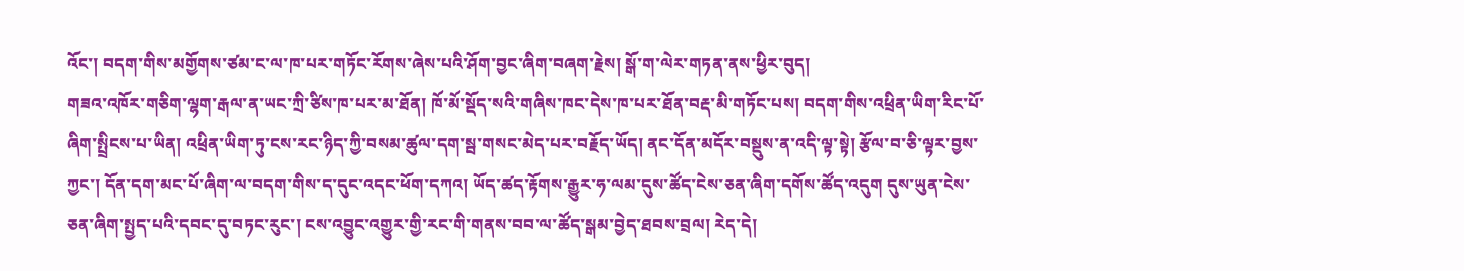འོང་། བདག་གིས་མགྱོགས་ཙམ་ང་ལ་ཁ་པར་གཏོང་རོགས་ཞེས་པའི་ཤོག་བྱང་ཞིག་བཞག་རྗེས། སྒོ་ག་ལེར་གཏན་ནས་ཕྱིར་བུད།
གཟའ་འཁོར་གཅིག་ལྷག་རྒལ་ན་ཡང་ཀྲི་ཙིས་ཁ་པར་མ་ཐོན། ཁོ་མོ་སྡོད་སའི་གཞིས་ཁང་དེས་ཁ་པར་ཐོན་བརྡ་མི་གཏོང་པས། བདག་གིས་འཕྲིན་ཡིག་རིང་པོ་ཞིག་སྤྲིངས་པ་ཡིན། འཕྲིན་ཡིག་ཏུ་ངས་རང་ཉིད་ཀྱི་བསམ་ཚུལ་དག་སྦ་གསང་མེད་པར་བརྗོད་ཡོད། ནང་དོན་མདོར་བསྡུས་ན་འདི་ལྟ་སྟེ། རྩོལ་བ་ཅི་ལྟར་བྱས་ཀྱང་། དོན་དག་མང་པོ་ཞིག་ལ་བདག་གིས་ད་དུང་འདང་ཕོག་དཀའ། ཡོད་ཚད་རྟོགས་རྒྱུར་ཧ་ལམ་དུས་ཚོད་ངེས་ཅན་ཞིག་དགོས་ཚོད་འདུག དུས་ཡུན་ངེས་ཅན་ཞིག་སྤྱད་པའི་དབང་དུ་བཏང་རུང་། ངས་འབྱུང་འགྱུར་གྱི་རང་གི་གནས་བབ་ལ་ཚོད་སྒམ་བྱེད་ཐབས་བྲལ། རེད་དེ།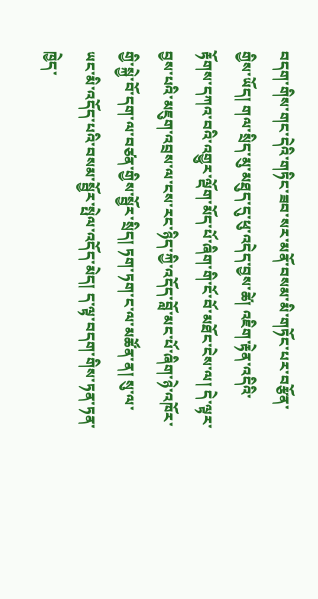བདག་གིས་གང་དེའི་གཏིང་ཟབ་སར་མནོ་བསམ་མི་གཏོང་པར་བརྩོན་གྱིས་ཡོད། གལ་སྲིད་མུ་མཐུད་དུ་ཕུ་འདེད་བྱས་ཚེ། འཇིག་རྟེན་འདིའི་རྟོགས་དཀའ་བའི་འགྱུར་ལྡོག་མོད་པོ་ཞིག་གི་ངོ་བོ་མཐོང་ངེས་ལ། དེ་ལྟར་བྱས་པའི་མཇུག་འབྲས་ལ་ངས་རང་ཉིད་ཀྱི་འདོད་བློ་མང་པོ་ཞིག་ཉེ་འཁོར་གྱི་སྐྱེ་བོ་དག་ལ་བཙན་གྱིས་སྦྱོར་སྲིད། ཏག་ཏག་ང་ལ་མཚོན་ན། སུ་ལ་ཡང་མི་འདོད་པའི་བསམ་སྦྱོར་སྤེལ་འདོད་མེད། ད་ལྟ་བདག་གིས་ཏན་ཏན་ཁྱེད་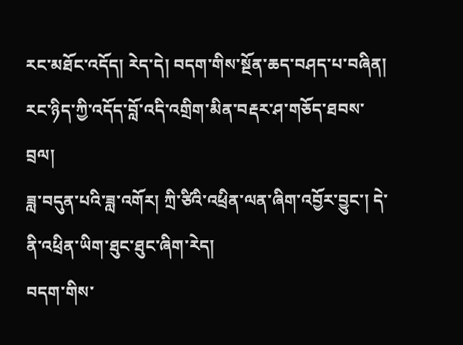རང་མཐོང་འདོད། རེད་དེ། བདག་གིས་སྔོན་ཆད་བཤད་པ་བཞིན། རང་ཉིད་ཀྱི་འདོད་བློ་འདི་འགྲིག་མིན་བརྡར་ཤ་གཅོད་ཐབས་བྲལ།
ཟླ་བདུན་པའི་ཟླ་འགོར། ཀྲི་ཙིའི་འཕྲིན་ལན་ཞིག་འབྱོར་བྱུང་། དེ་ནི་འཕྲིན་ཡིག་ཐུང་ཐུང་ཞིག་རེད།
བདག་གིས་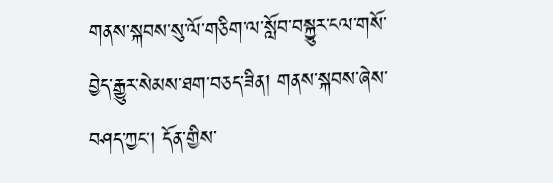གནས་སྐབས་སུ་ལོ་གཅིག་ལ་སློབ་བསྐྱུར་ངལ་གསོ་བྱེད་རྒྱུར་སེམས་ཐག་བཅད་ཟིན། གནས་སྐབས་ཞེས་བཤད་ཀྱང་། དོན་གྱིས་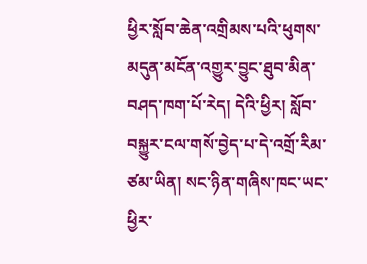ཕྱིར་སློབ་ཆེན་འགྲིམས་པའི་ཕུགས་མདུན་མངོན་འགྱུར་བྱུང་ཐུབ་མིན་བཤད་ཁག་པོ་རེད། དེའི་ཕྱིར། སློབ་བསྐྱུར་ངལ་གསོ་བྱེད་པ་དེ་འགྲོ་རིམ་ཙམ་ཡིན། སང་ཉིན་གཞིས་ཁང་ཡང་ཕྱིར་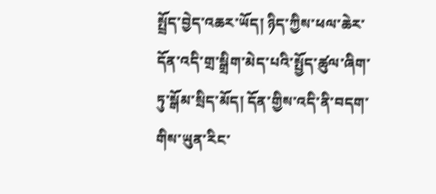སྤྲོད་བྱེད་འཆར་ཡོད། ཉིད་ཀྱིས་ཕལ་ཆེར་དོན་འདི་གྲ་སྒྲིག་མེད་པའི་སྤྱོད་ཚུལ་ཞིག་ཏུ་སྒོམ་སྲིད་མོད། དོན་གྱིས་འདི་ནི་བདག་གིས་ཡུན་རིང་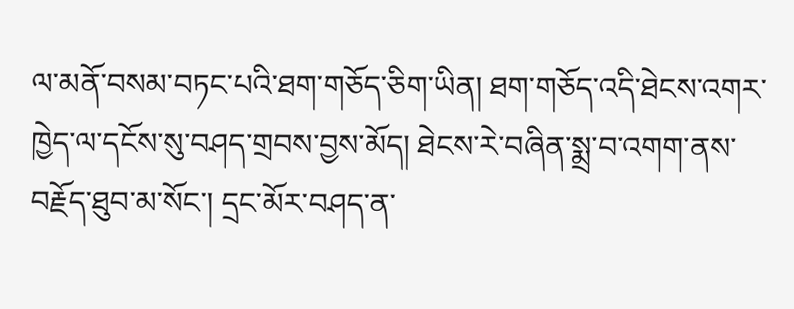ལ་མནོ་བསམ་བཏང་པའི་ཐག་གཅོད་ཅིག་ཡིན། ཐག་གཅོད་འདི་ཐེངས་འགར་ཁྱེད་ལ་དངོས་སུ་བཤད་གྲབས་བྱས་མོད། ཐེངས་རེ་བཞིན་སྨྲ་བ་འགག་ནས་བརྗོད་ཐུབ་མ་སོང་། དྲང་མོར་བཤད་ན་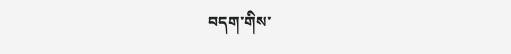བདག་གིས་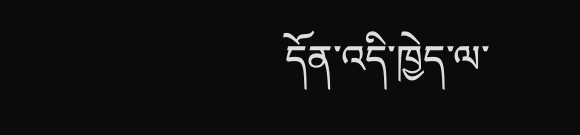དོན་འདི་ཁྱེད་ལ་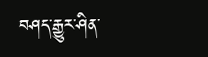བཤད་རྒྱུར་ཤིན་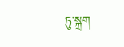ཏུ་སྐྲག